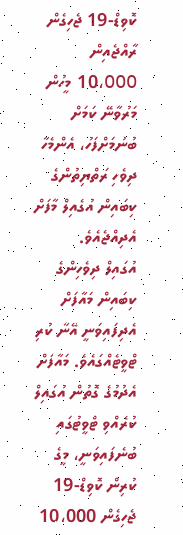ކޮވިޑް-19 ޖެހިގެން ރާއްޖެއިން 10،000 މީހުން މަރުވާނޭ ކަމަށް ބުނުމަށްފަހު، އެންމެހާ ދިވެހި ރަތްޔިތުންގެ ކިބައިން އުގެއިލް މާފަށް އެދިއްޖެއެވެ.
އުގައިލް ދިވެހިންގެ ކިބައިން މައާފަށް އެދިފައިވަނީ އޭނާ ކުރި ޓްވީޓެއްގައެވެ. މައާފަށް އެދުމުގެ ގޮތުން އުގައިލް ކުރެއްވި ޓްވީޓުގައި ބުނެފައިވަނީ، މީގެ ކުރިން ކޮވިޑް-19 ޖެހިގެން 10،000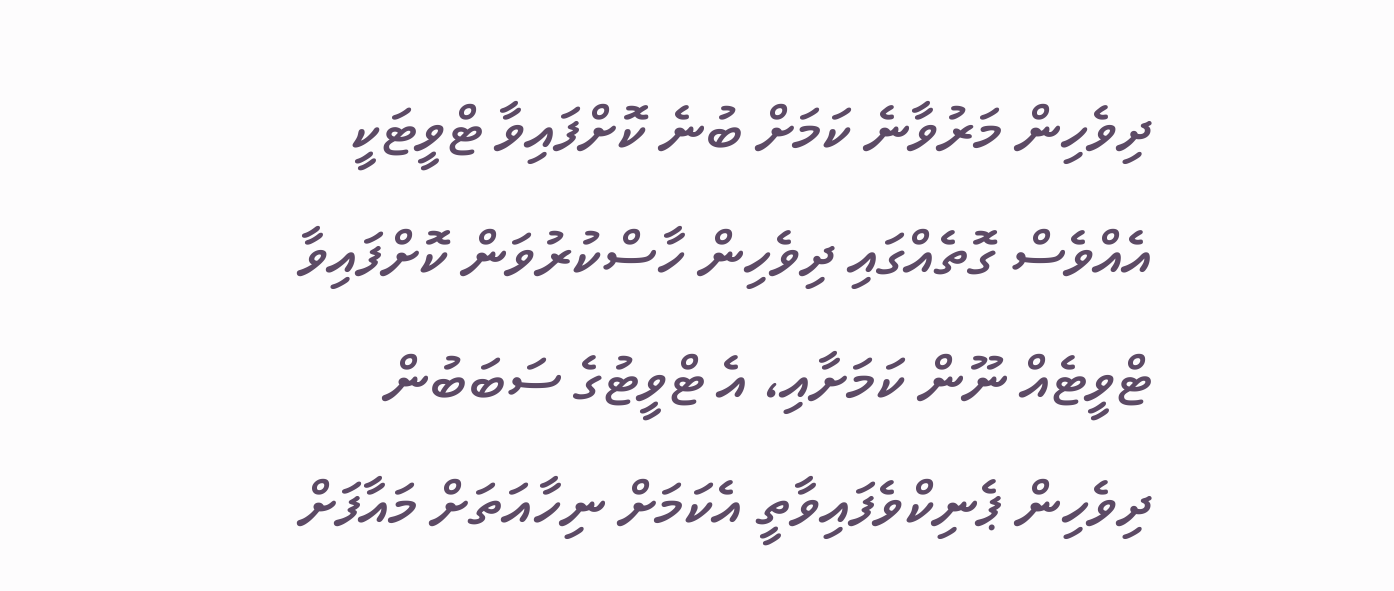ދިވެހިން މަރުވާނެ ކަމަށް ބުނެ ކޮށްފައިވާ ޓްވީޓަކީ އެއްވެސް ގޮތެއްގައި ދިވެހިން ހާސްކުރުވަން ކޮށްފައިވާ ޓްވީޓެއް ނޫން ކަމަށާއި، އެ ޓްވީޓުގެ ސަބަބުން ދިވެހިން ޕެނިކްވެފައިވާތީ އެކަމަށް ނިހާއަތަށް މައާފަށް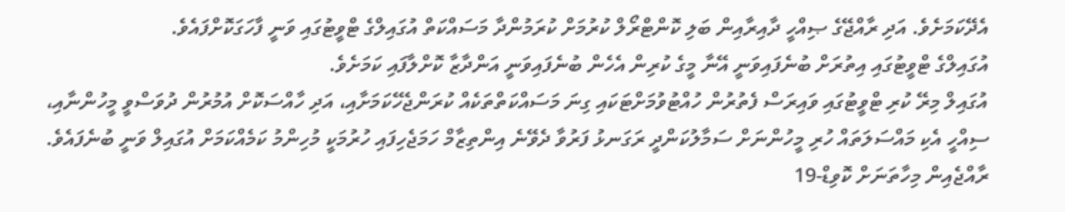އެދޭކަމަށެވެ. އަދި ރާއްޖޭގެ ޞިއްހީ ދާއިރާއިން ބަލި ކޮންޓްރޯލް ކުރުމަށް ކުރަމުންދާ މަސައްކަތް އުގައިލްގެ ޓްވީޓުގައި ވަނީ ފާހަގަކޮށްފައެވެ.
އުގައިލްގެ ޓްވީޓުގައި އިތުރަށް ބުނެފައިވަނީ އޭނާ މީގެ ކުރިން އެހެން ބުނެފައިވަނީ އަންދާޒާ ކޮށްލާފައި ކަމަށެވެ.
އުގައިލް މިރޭ ކުރި ޓްވީޓުގައި ވައިރަސް ފެތުރުން ހުއްޓުވުމަށްޓަކައި ގިނަ މަސައްކަތްތަކެއް ކުރަންޖެހޭކަމަށާއި، އަދި ހާއްސަކޮށް އުމުރުން ދުވަސްވީ މީހުންނާއި، ސިއްހީ އެކި މައްސަލަތައް ހުރި މީހުންނަށް ސަމާލުކަންދީ ރަގަނޅު ފަރުވާ ދެވޭނެ އިންތިޒާމް ހަމަޖެހިފައި ހުރުމަކީ މުހިންމު ކަމެއްކަމަށް އުގައިލް ވަނީ ބުނެފައެވެ.
ރާއްޖެއިން މިހާތަނަށް ކޮވިޑް-19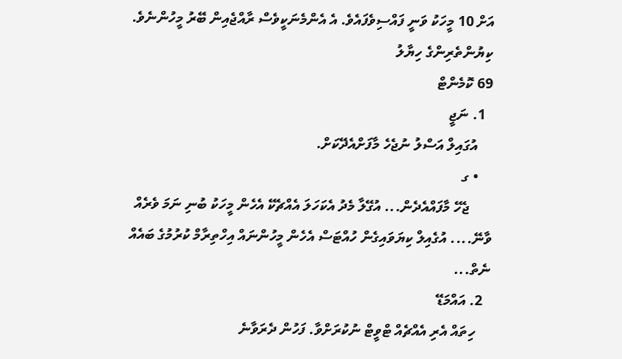އަށް 10 މީހަކު ވަނީ ފައްސިވެފައެވެ. އެ އެންމެނަކީވެސް ރާއްޖެއިން ބޭރު މީހުންނެވެ.
ކިޔުންތެރިންގެ ހިޔާލު
69 ކޮމެންޓް
  1. ނަޖީ
    އުގައިލް އަސްލު ނުޖެހެ މާފަށްއެދޭކަށް.
    • ގ
      ޖެހޭ މާފައްއެދެން... އުގޭލާ މެދު އެކަހަލަ އެއްޗެކޭ އެހެން މީހަކު ބުނި ނަމަ ވެރެއް ވާނޭ.... އުގެއިލް ކިޔަވައިގެން ހުއްޓަސް އެހެން މީހުންނައް އިހްތިރާމް ކުރުމުގެ ބައެއް ނެތް...
  2. އައްމަޑޭ
    ހިތައް އެރި އެއްޗެއް ޓްވީޓް ނުކުރަށްވާ. ފަހުން ދެރަވާނެ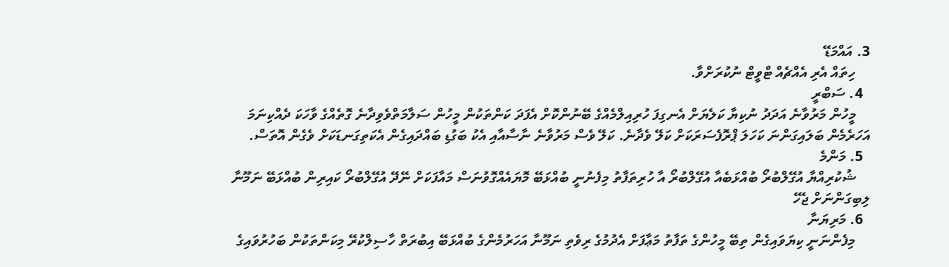3. އައްމަޑޭ
    ހިތައް އެރި އެއްޗެއް ޓްވީޓް ނުކުރަށްވާ.
  4. ސަބްރީ
    މީހުން މަރުވާނެ އަދަދު ނުކިޔާ ކަލެޔަށް އެނގިފަ ހުރިއިލްމެއްގެ ބޭނުންކޮށް އެފަދަ ކަންތަކުން މީހުން ސަލާމަތްވެވިދާނެ ގޮތެއްގެ ވާހަކަ ދެއްކިނަމަ އަހަރެމެން ބަލައިގަންނަ ކަހަލަ ޕްރޮފެސަރަކަށް ކަލޭ ވެދާނެ. ކަލޭ ވެސް މަރުވާނެ ނާސާއާއި އެކު ބަގުޑި ބައްދައިގެން އެކަތިގަނޑަކަށް ވެގެން އޮތަސް.
  5. މަންމެ
    ޝުކުރިއްޔާ އުގޭލްބުރޯ ބުއްޅަބެއާ އުގޭލްބުރޯ އާ ހުރިތަފާތު މިފެނުނީ ބުއްޅަބޭ މޮޔައެއްގޮވުނަސް މައާފަކަށް ނޭދޭ އުގޭލްބުރޯ ކައިރިން ބުއްޅަބޭ ނަމޫނާ ލިބިގަންނަށް ޖެހޭ
  6. މަރިޔަނާ
    މިފެންނަނީ ކިޔަވައިގެން ތިބޭ މީހުންގެ ތަފާތު މަޢާފަށް އެދުމުގެ ރިވެތި ނަމޫނާ އަހަރުމެންގެ ބުއްޅަބޭ އިބުރަތް ހާސިލްކުރޭ މިކަންތަކުން ބަހުރުވައިގެ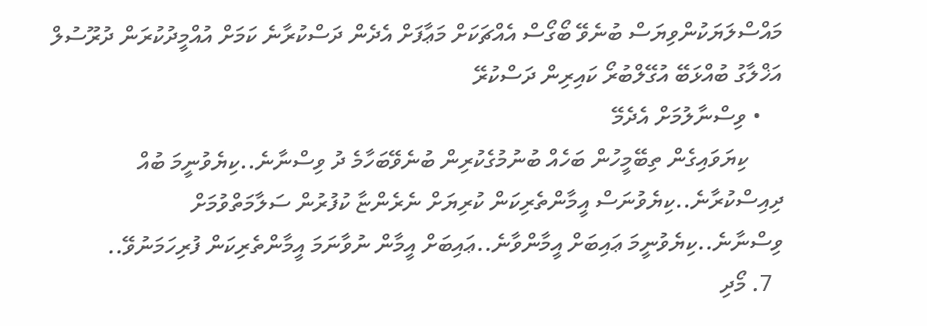މައްސްލަޔަކުންވިޔަސް ބުނެވޭ ބޯގޯސް އެއްޗަކަށް މަޢާފަށް އެދެން ދަސްކުރާނެ ކަމަށް އުއްމީދުކުރަން ދުރޫސުލް އަޚްލާގު ބުއްޅަބޭ އުގޭލްބުރޯ ކައިރިން ދަސްކުރޭ
    • ވިސްނާލުމަށް އެދެމޭ
      ކިޔަވައިގެން ތިބޭމީހުން ބަހެއް ބުނުމުގެކުރިން ބުނެވޭބަހާމެ ދު ވިސްނާނެ..ކިޔެވުނީމަ ބުއް ދިއިސްކުރާނެ..ކިޔެވުނަސް އީމާންތެރިކަން ކުރިޔަށް ނެރެންޏާ ކުފުރުން ސަލާމަތްވުމަށް ވިސްނާނެ..ކިޔެވުނީމަ ޢައިބަށް އީމާންވާނެ..ޢައިބަށް އީމާން ނުވާނަމަ އީމާންތެރިކަން ފުރިހަމަނުވޭ..
  7. މޯދި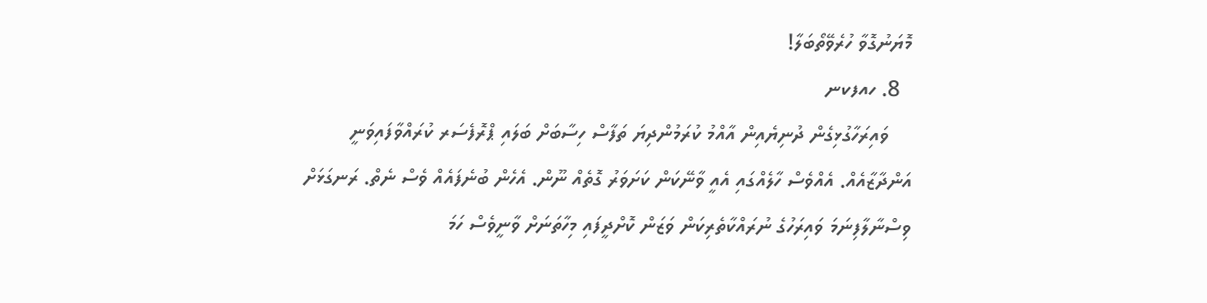މޮޔަނުގޮވާ ހުރެވޭތޯބަލާ!
  8. ހއފކނ
    ވައިރަހާގުޅިގެން ދުނިޔެއިން އާއްމު ކުރަމުންދިޔަ ތަފާސް ހިސާބަށް ބަލައި ޕްރޮފެސަރ ކުރައްވާފައިވަނީ އަންދާޒާއެއް. އެއްވެސް ހާލެއްގައި އެއީ ވާނޭކަން ކަށަވަރު ގޮތެއް ނޫން. އެހެން ބުނެފައެއް ވެސް ނެތް. ރަނގަޅަށް ވިސްނާލާފިނަމަ ވައިރަހުގެ ނުރައްކާތެރިކަން ވަޒަން ކޮށްދީފައި މިހާތަނަށް ވާނީވެސް ހަމަ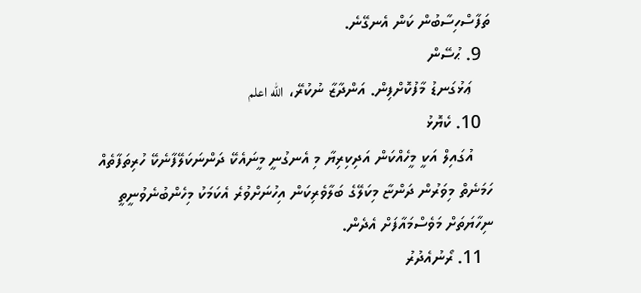ތަފާސްހިސާބުން ކަން އެނގޭނެ.
  9. ޙުސޭން
    ޢަޅުގަނޑު މާފުކޮށްފިން. އަންދާޒާ ނުކުރޭ، الله اعلم
  10. ކެޔޮޅު
    އުގައިލް އަކީ މީހެއްކަން އަދިކިރިޔާ މި އެނގުނީ މީނައެކޭ ދަންނަކަލޭފާނެކޭ ހުރިތަފާތެއް ހަމަނެތް މިވަރުން ދަންޏާ މިކަލޭގެ ބަލާވެރިކަން އިހުނަށްވުރެ އެކަމަކު މިހެންބުނެވުނީތީ ނިހާޔަތަށް މަވެސްމައާފަށް އެދެން.
  11. ރޯނުއެދުރު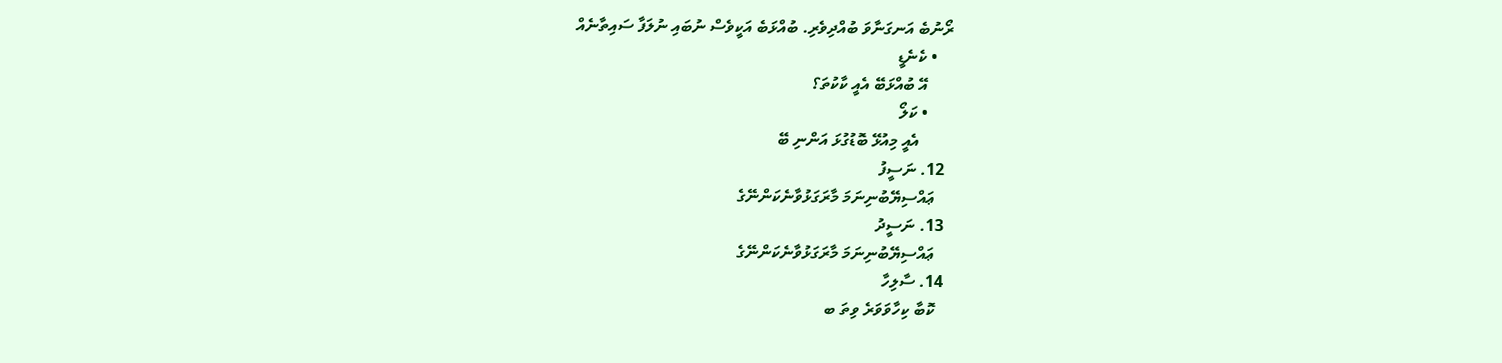ރޯނުބެ އަނގަނާވަ ބުއްދިވެރި. ބުއްޅަބެ އަކީވެސް ނުބައި ނުލަފާ ސައިތާނެއް
    • ކެނެޑީ
      އޭ ބުއްޅަބޭ އެއީ ކާކުތަ؟
      • ކަލޯ
        އެއީ މިއުޅޭ ބޮޑުގުޅަ އަންނި ބޭ
  12. ނަސީފު
    ޢައްސިޔޭބުނިނަމަ މާރަގަޅުވާނެކަންނޭގެ
  13. ނަސީދު
    ޢައްސިޔޭބުނިނަމަ މާރަގަޅުވާނެކަންނޭގެ
  14. ސާލިހާ
    ކޮބާ ކިހާވަވަރެ ވިތަ ބ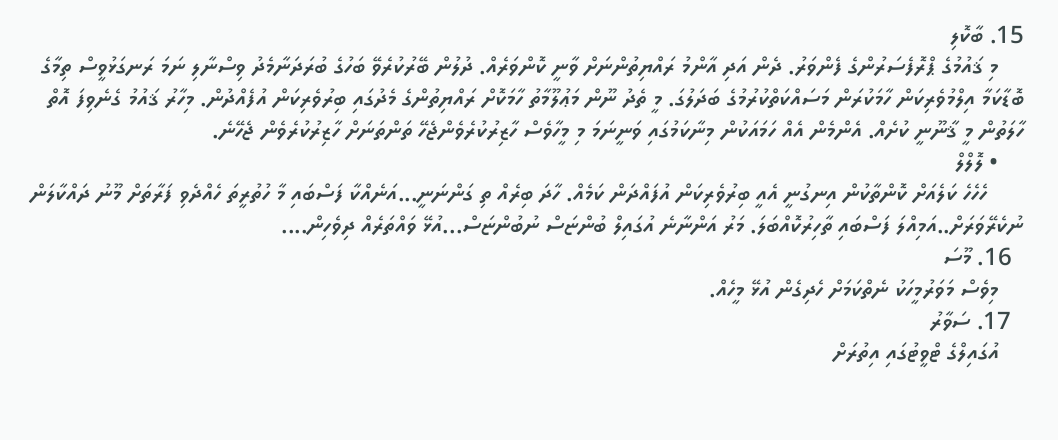15. ބާކޮލި
    މި ޤައުމުގެ ޕްރޮފެސަރުންގެ ފެންވަރު. ދެން އަދި އާންމު ރައްޔިތުންނަށް ވާނީ ކޮންވަރެއް. ދުލުން ބޭރުކުރެވޭ ބަހުގެ ބުރަދަނާމެދު ވިސްނާލި ނަމަ ރަނގަޅުވީސް ތިމާގެ ބޮޑާކަމާ އިލްމުވެރިކަން ހާމަކުރަން މަސައްކަތްކުރުމުގެ ބަދަލުގަ. މީ ތެދު ނޫން މަޢުލޫމާތު ހާމަކޮށް ރައްޔިތުންގެ މެދުގައި ބިރުވެރިކަން އުފެއްދުން. މިހާރު ޤައުމު ގެނެވިފަ އޮތް ހާލަތުން މީ ޤާނޫނީ ކުށެއް. އެންމެން އެއް ހަމައަކުން މިނާކަމުގައި ވަނީނަމަ މި މީހާވެސް ހާޒިރުކުރެވެންޖެހޭ ތަންތަނަށް ހާޒިރުކުރެވެން ޖެހޭނެ.
    • ލޮލްލް
      ހެހެހެ ކަލެއަށް ކޮންތާކުން އިނގުނީ އެއީ ބިރުވެރިކަން އުފައްދަން ކަމެއް. ހާދަ ބިރެއް ތި ގަންނަނީ...އަނެއްކާ ފަސްބައި މާ ހުތުރީތަ ހެއްދެވި ފަރާތަށް މޫނު ދައްކާލަން ނުކެރޭވަރަށް..އަމިއްލަ ފަސްބައި ތާހިރުކޮއްބަލަ. މަރު އަންނާނެ އުގައިލް ބުންޏަސް ނުބުންޏަސް...އުޅޭ ވައްތަރެއް ދިވެހިން....
  16. މޫސަ
    މިވެސް މަވަރުމީހަކު ނެތްކަމަށް ހެދިގެން އުޅޭ މީހެއް.
  17. ސަވާރު
    އުގައިލްގެ ޓްވީޓުގައި އިތުރަށް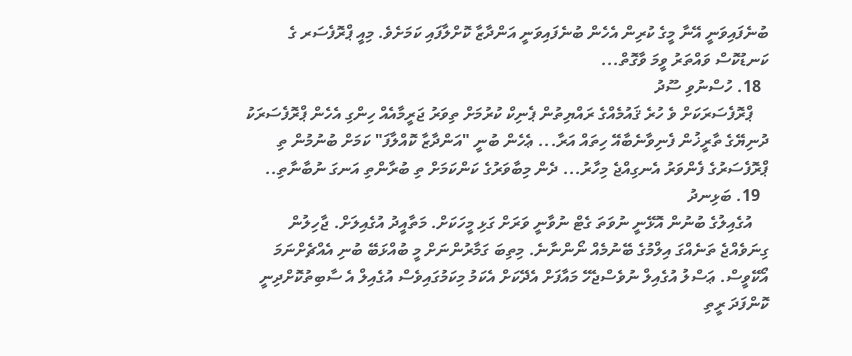ބުނެފައިވަނީ އޭނާ މީގެ ކުރިން އެހެން ބުނެފައިވަނީ އަންދާޒާ ކޮށްލާފައި ކަމަށެވެ. މިއީ ޕްރޮފެސަރ ގެ ކަނޑުކޮސް ވައްތަރު ވީމަ ވާގޮތް...
  18. ހުސްނުވި ސޫދު
    ޕްރޮފެސަރަކަށް ވެ ހުރެ ޤައުމެއްގެ ރައްޔިތުން ޕެނިކް ކުރުމަށް ތިވަރު ޖަރީމާއެއް ހިންގި އެހެން ޕްރޮފެސަރަކު ދުނިޔޭގެ ތާރީޚުން ފެނިވާނެބާއޭ ހިތައް އަރާ... ޢެހެން ބުނީ "އަންދާޒާ ކޮއްލާފަ" ކަމަށް ބުނުމުން ތި ޕްރޮފެސަރުގެ ފެންވަރު އެނގިއްޖެ މިހާރު... ދެން މިބާވަރުގެ ކަންކަމަށް ތި ބުރާންތި އަނގަ ނުބާނާތި..
  19. ބަޅިނދު
    އުގެއިލުގެ ބުނުން އޮޅޭނީ ނުވަތަ ގެޓް ނުވާނީ ވަރަށް ގަޅި މީހަކަށް. މަތާއީދު އުގެއިލަށް. ޖާހިލުން ގިނަވެއްޖެ ތަނެއްގަ އިލްމުގެ ބޭނުމެއް ނޯންނާނެ. މިތިބަ ގަމާރުންނަށް މީ ބުއްޅަބޭ ބުނި އެއްޗެށްނަމަ އޯކޭވީސް. ޢަސްލު އުގެއިލް ނުވެސްޖެހޭ މައާފަށް އެދޭކަށް އެކަމު މިކަމުގައިވެސް އުގެއިލް އެ ސާބިތުކޮށްދިނީ ކޮންފަދަ ރީތި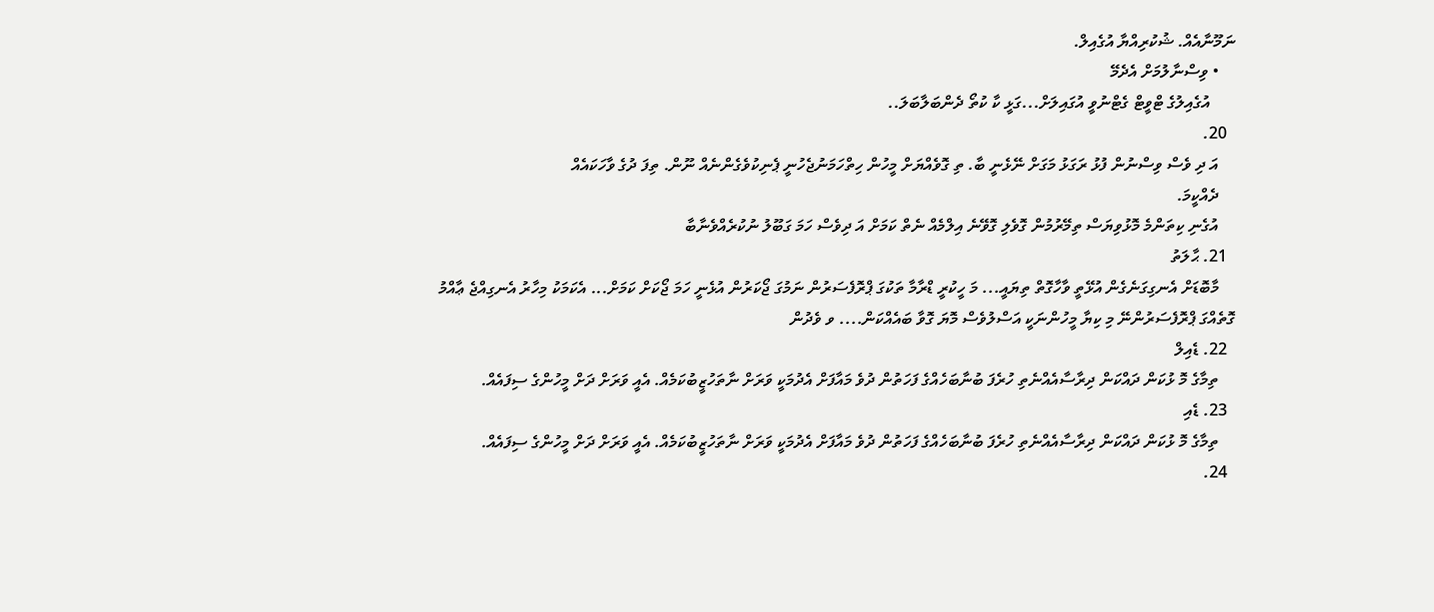ނަމޫނާއެއް. ޝުކުރިއްޔާ އުގެއިލް.
    • ވިސްނާލުމަށް އެދެމޭ
      އުގެއިލުގެ ޓްވީޓް ގެޓްނުވީ އުގައިލަށް...ގަޅީ ކާ ކުތޯ ދެންބަލާބަލަ..
  20.
    އަ ދި ވެސް ވިސްނުން ފުޅު ރަގަޅު މަގަށް ނޭޅެނީ ބާ. ތި ގޮވެއްޔަށް މީހުން ހިތްހަމަނުޖެހުނީ ޕެނިކުވެގެންނެއް ނޫން. ތިފަ ދުގެ ވާހަކައެއް
    ދެއްކީމަ.
    އުގެނި ކިތަންމެ މޮޅުވިޔަސް ތިމޭރުމުން ގޮވެލި ގޮވޭނެ އިލްމެއް ނެތް ކަމަށް އަ ދިވެސް ހަމަ ގަބޫލު ނުކުރެއްވެނާބާ
  21. ޙާލަތު
    މާބޮޑަށް އެނގިގަނެގެން އުޅޭތީ ވާހާގޮތް ތިޔައީ... މަ ހީކުރީ ޑްރާމާ ތަކުގަ ޕްރޮފެސަރުން ނަމުގަ ޖޯކަރުން އުޅެނީ ހަމަ ޖޯކަށް ކަމަށް... އެކަމަކު މިހާރު އެނގިއްޖެ ޢާއްމު ގޮތެއްގަ ޕްރޮފެސަރުންނޭ މި ކިޔާ މީހުންނަކީ އަސްލުވެސް މޮޔަ ގޮވާ ބައެއްކަން.... ވ ވެދުން
  22. ޑެއިލް
    ތިމާގެ މޮ ޅުކަން ދައްކަން ދިރާސާއެއްނެތި ހުރެފަ ބުނާބަހެއްގެ ފަހަތުން ދުވެ މައާފަށް އެދުމަކީ ވަރަށް ނާތަހުޒީބުކަމެއް. އެއީ ވަރަށް ދަށް މީހުންގެ ސިފައެއް.
  23. ޑެއި
    ތިމާގެ މޮ ޅުކަން ދައްކަން ދިރާސާއެއްނެތި ހުރެފަ ބުނާބަހެއްގެ ފަހަތުން ދުވެ މައާފަށް އެދުމަކީ ވަރަށް ނާތަހުޒީބުކަމެއް. އެއީ ވަރަށް ދަށް މީހުންގެ ސިފައެއް.
  24.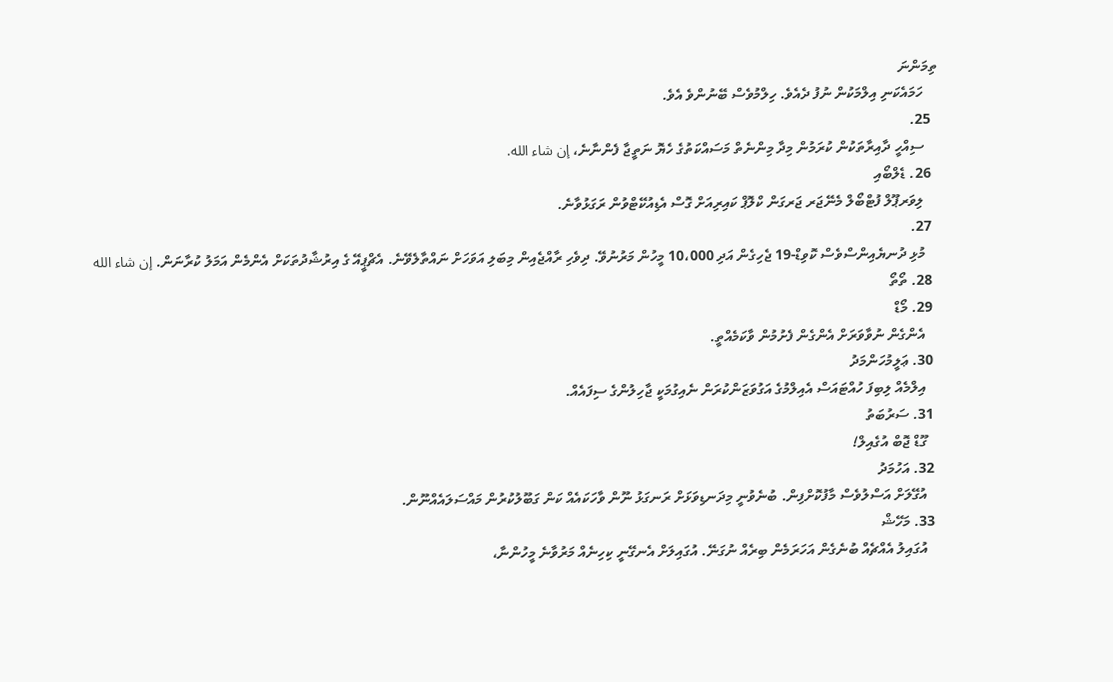ތިމަންނަ
    ހަމައެކަނި އިލްމަކުން ނުފު ދެއެވެ. ހިލްމުވެސް ބޭނުންވެ އެވެ.
  25.
    ސިއްހީ ދާއިރާތަކުން ކުރަމުން މިދާ މިންނެތް މަސައްކަތުގެ ހެޔޮ ނަތީޖާ ފެންނާނެ، إن شاء الله.
  26. ޑެލްބޯއި
    ލިވަރޕޫލް ފުޓްބޯލް މެނޭޖަރ ޖަރގަން ކްލޮޕް ކައިރިއަށް ގޮސް އެޑިއުކޭޓްވުން ރަގަޅުވާނެ.
  27.
    މުޅި ދުނޔެއިންސްވެސް ކޮވިޑް-19 ޖެހިގެން އަދި 10،000 މީހުން މަރުނުވޭ. ދިވެހި ރާއްޖެއިން މިބަލި އަވަހަށް ނައްތާލެވޭނެ. އެޗްޕީއޭ ގެ އިރުޝާދުތަކަށް އެންމެން އަމަލު ކުރާނަން. إن شاء الله
  28. ތޯތޯ
  29. މޯޑް
    އެންގެން ނުވާވަރަށް އެންގެން ފެށުމުން ވާކަމެއްތީ.
  30. ޢަލީމުހަންމަދު
    އިލްމެއް ލިބިފަ ހުއްޓައަސް އެއިލްމުގެ އަގުވަޒަންކުރަން ނެއިގުމަކީ ޖާހިލުންގެ ސިފައެއް.
  31. ސަރުބަތު
    ގޫޑް ޖޮބް އުގެއިލް!
  32. އަހުމަދު
    އުގޭލަށް އަސްލުވެސް މާފުކޮށްފިން. ބުނެވުނީ މިދަނޑިވަޅަށް ރަނގަޅު ނޫން ވާހަކައެއް ކަން ގަބޫލުކުރުން މައްސަލައެއްނޫން.
  33. މަހޭޝް
    އުގައިލު އެއްޗެއް ބުނެގެން އަހަރަމެން ބިރެއް ނުގަނޭ. އުގައިލަށް އެނގޭނީ ކިހިނެއް މަރުވާނެ މީހުންނާ،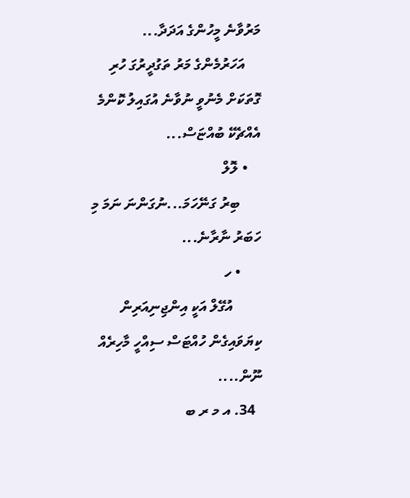މަރުވާނެ މީހުންގެ އަދަދާ...
    އަހަރުމެންގެ މަރު ތަގުދީރުގަ ހުރި ގޮތަކަށް މެނުވީ ނުވާނެ އުގައިލު ކޮންމެ އެއްޗެކޭ ބުއްޏަސް...
    • ލޮލް
      ބިރު ގަނޭހަމަ...ނުގަންނަ ނަމަ މި ހަބަރު ނާރާނެ...
      • ހ
        އުގޭލް އަކީ އިންޖިނިއަރިން ކިޔަވައިގެން ހުއްޓަސް ސިއްހީ މާހިރެއް ނޫން....
  34. އ މ ރ ބ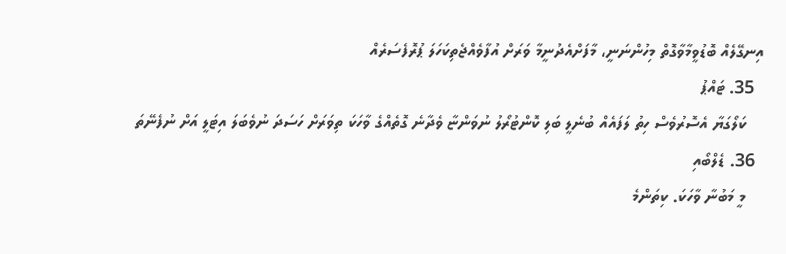އިނގޭލެއް ބޮޑުވީމާވާގޮތް މިހުންނަނީ، މާފަށްއެދުނީމާ ވަރަށް އުފާވެއްޖެތިކަހަލަ ޕުރޮފެސަރެއް
  35. ޓައްޕު
    ކަލޯގަޔާ އެސޮރުވެސް ހިތު ލަފައެއް ބުނެލީ ބަލި ކޮންޓުރޯލު ނުވަންޏާ ވެދާނެ ގޮތެއްގެ ވާހަކަ ތިވަރަށް ހަސަދަ ނުވެބަލަ އިޓަލީ އަށް ނުފެނޭތަ
  36. ޑެލްބޯއި
    މީ މަބުނާ ވާހަކަ. ކިތަންމެ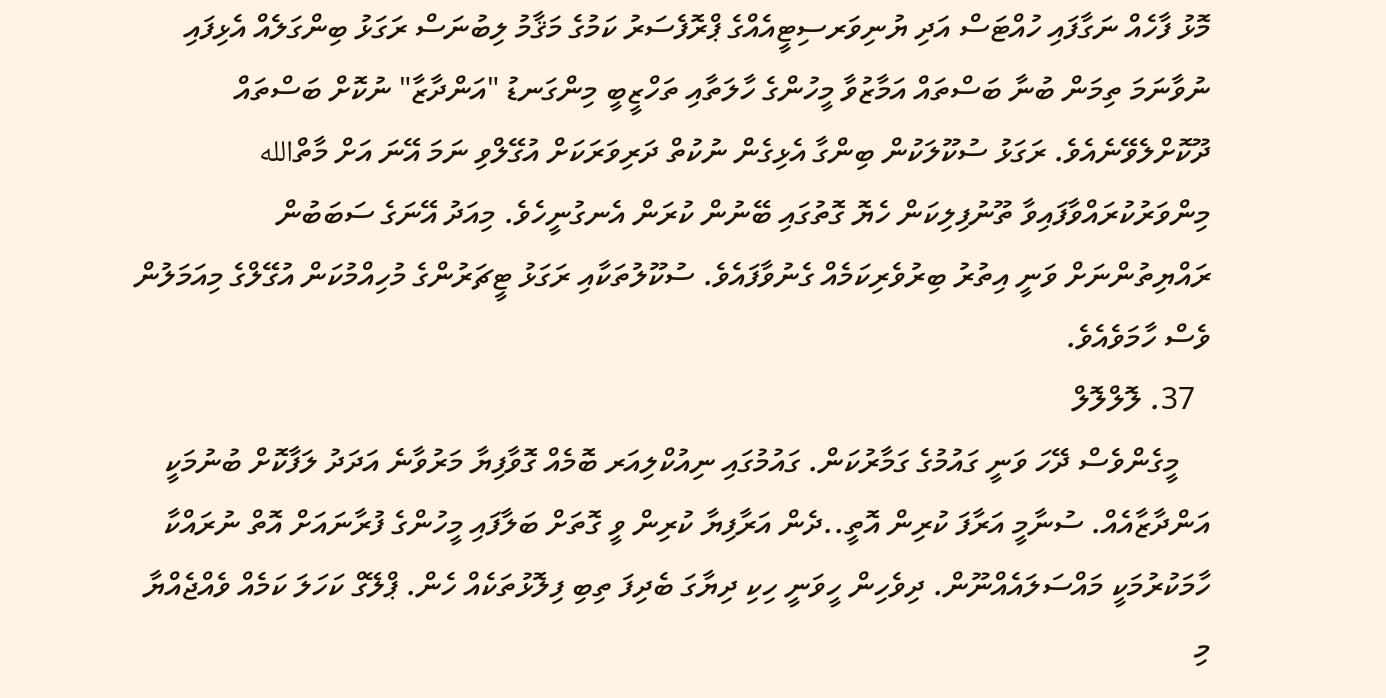މޮޅު ފާހެއް ނަގާފައި ހުއްޓަސް އަދި ޔުނިވަރސިޓީއެއްގެ ޕްރޮފެސަރު ކަމުގެ މަޤާމު ލިބުނަސް ރަގަޅު ބިންގަލެއް އެޅިފައި ނުވާނަމަ ތިމަން ބުނާ ބަސްތައް އަމާޒުވާ މީހުންގެ ހާލަތާއި ތަހްޒީބީ މިންގަނޑު "އަންދާޒާ" ނުކޮށް ބަސްތައް ދޫކޮށްލެވޭނެއެވެ. ރަގަޅު ސުކޫލަކުން ބިންގާ އެޅިގެން ނުކުތް ދަރިވަރަކަށް އުގޭލްވި ނަމަ އޭނަ އަށް މާތްالله މިންވަރުކުރައްވާފައިވާ ތޫނުފިލިކަން ހެޔޮ ގޮތުގައި ބޭނުން ކުރަން އެނގުނީހެވެ. މިއަދު އޭނަގެ ސަބަބުން ރައްޔިތުންނަށް ވަނީ އިތުރު ބިރުވެރިކަމެއް ގެނުވާފައެވެ. ސުކޫލުތަކާއި ރަގަޅު ޓީޗަރުންގެ މުހިއްމުކަން އުގޭލްގެ މިއަމަލުން ވެސް ހާމަވެއެވެ.
  37. ލޮލްލޮލް
    މީގެންވެސް ދޭހަ ވަނީ ގައުމުގެ ގަމާރުކަން. ގައުމުގައި ނިއުކްލިއަރ ބޮމެއް ގޮވާފިޔާ މަރުވާނެ އަދަދު ލަފާކޮށް ބުނުމަކީ އަންދާޒާއެއް. ސުނާމީ އަރާފަ ކުރިން އޮތީ..ދެން އަރާފިޔާ ކުރިން ވީ ގޮތަށް ބަލާފައި މީހުންގެ ފުރާނައަށް އޮތް ނުރައްކާ ހާމަކުރުމަކީ މައްސަލައެއްނޫން. ދިވެހިން ހީވަނީ ހިކި ދިޔާގަ ބެދިފަ ތިބި ފިލޮޅުތަކެއް ހެން. ޕްލޭގް ކަހަލަ ކަމެއް ވެއްޖެއްޔާ މި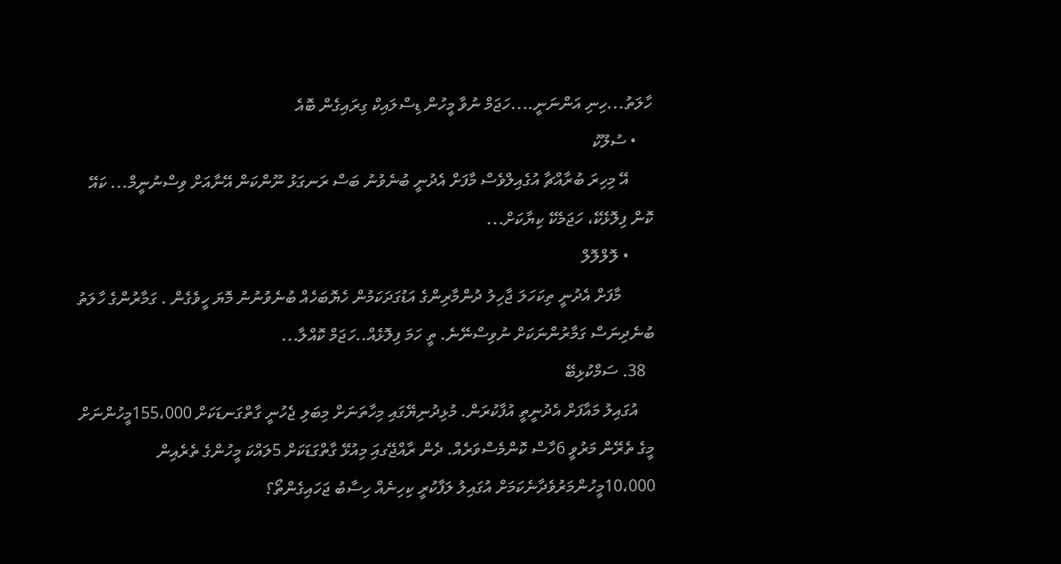ހާލަތު...ހިނި އަންނަނީ....ހަޖަމް ނުވާ މީހުން ޑިސްލައިކް ގިރައިގެން ބޮއެ
    • ސުލޫކު
      އޭ މިހިރަ ބުރާއްޗާ އުގެއިލްވެސް މާފަށް އެދުނީ ބުނެވުނު ބަސް ރަނގަޅު ނޫންކަން އޭނާއަށް ވިސްނުނީމް... ކައޭ ކޮން ފިލޮޅެކޭ، ހަޖަމެކޭ ކިޔާކަށް...
      • ލޮލްލޮލް
        މާފަށް އެދުނީ ތިކަހަލަ ޖާހިލު ދުންމާރިންގެ އަޑުގަދަކަމުން ހެޔޮބަހެއް ބުނެވުނުނު މޮޔަ ހީވެގެން . ގަމާރުންގެ ހާލަތު ބުނެދިނަސް ގަމާރުންނަކަށް ނުވިސްނޭނެ. ތީ ހަމަ ފިލޮޅެއް..ހަޖަމް ކޮއްލާ...
  38. ސަމްކުޅިބޭ
    އުގައިލު މައާފަށް އެދުނީތީ އުފާކުރަން. މުޅިދުނިޔޭގައި މިހާތަނަށް މިބަލި ޖެހުނީ ގާތްގަނޑަކަށް 155،000މީހުންނަށް މީގެ ތެރޭން މަރުވީ 6ހާސް ކޮންމެސްވަރެއް. ދެން ރާއްޖޭގއަި މިއުޅޭ ގާތްގަޑަކަށް 5ލައްކަ މީހުންގެ ތެރެއިން 10،000މީހުންމަރުވެދާނެކަމަށް އުގައިލު ލަފާކުރީ ކިހިނެއް ހިސާބު ޖަހައިގެންތޯ؟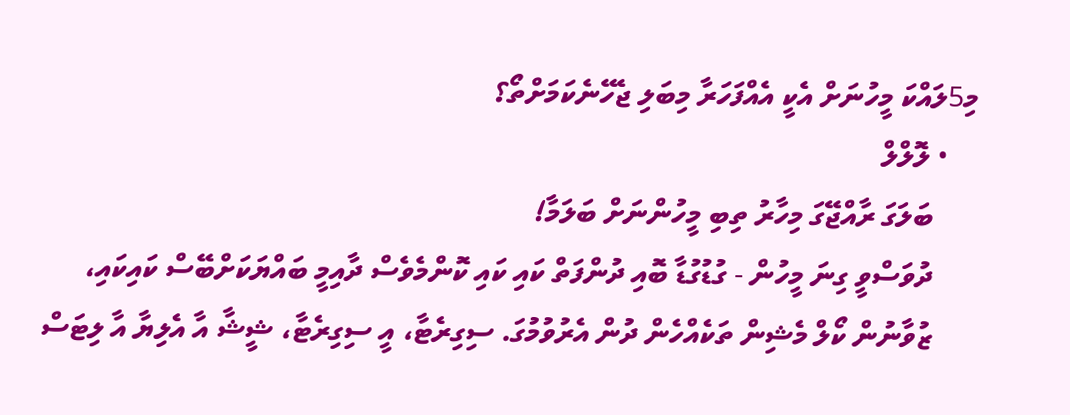މި5ލައްކަ މީހުނަށް އެކީ އެއްފަހަރާ މިބަލި ޖެހޭނެކަމަށްތޯ؟
    • ލޮލްލް
      ބަލަގަ ރާއްޖޭގަ މިހާރު ތިބި މީހުންނަށް ބަލަމާ!
      ދުވަސްވީ ގިނަ މީހުން - ގުޑުގުޑާ ބޮއި ދުންފަތް ކައި ކައި ކޮންމެވެސް ދާއިމީ ބައްޔަކަށްބޭސް ކައިކައި،
      ޒުވާނުން ކޯލް މެޝިން ތަކެއްހެން ދުން އެރުވުމުގަ. ސިގިރެޓާ، އީ ސިގިރެޓާ، ޝީޝާ އާ އެލިޔާ އާ ލިޓަސް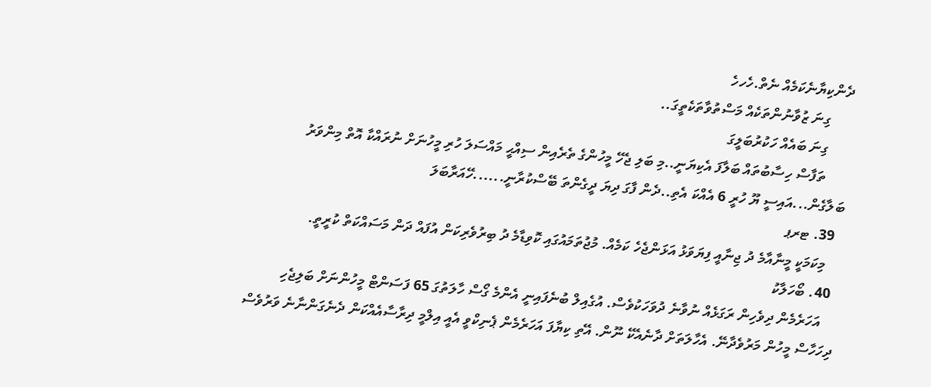ދެންކިޔާނެކަމެއް ނެތް.ހެހހެ
      ގިނަ ޒުވާނުންތަކެއް މަސްތުވާތަކެތީގަ..
      ގިނަ ބައެއް ހަކުރުބަލީގަ
      ތަފާސް ހިސާބުތައް ބަލާފަ އެކިޔަނީ..މި ބަލި ޖެހޭ މީހުންގެ ތެރެއިން ސިއްޙީ މައްސަލަ ހުރި މީހުނަށް ނުރައްކާ އޮތް މިންވަރު ބަލާގެން...އައިސީ ޔޫ ހުރީ 6 އެއްކަ އެތި..ދެން ފާގަ ދިޔަ ދީގެންތަ ބޭސްކުރާނީ......ހޭއަރާބަލަ
  39. ޓރޕ
    މިކަމަކީ މީނާއާމެ ދު ޖިނާއީ ފިޔަވަޅު އަޅަންޖެހެ ކަމެއް. މުޖުތަމައުގައި ކޮވިޑާމެ ދު ބިރުވެރިކަން އުފައް ދަން މަސައްކަތް ކުރީތީ.
  40. ބޯހަލާކު
    އަހަރެމެން ދިވެހިން ރަގަޅެއް ނުވާނެ ދުވަހަކުވެސް. އުގެއިލް ބުނެފައިނީ އެންމެ ގޯސް ހާލަތުގަ 65 ފަސަންޓް މީހުންނަށް ބަލިޖެހި ދިހަހާސް މީހުން މަރުވެދާނޭ. އެހާލަތަށް ދާނެއެކޭ ނޫން. އޭތި ކިޔާފަ އަހަރެމެން ޕެނިކްވީ އެއީ އިލްމީ ދިރާސާއެއްކަން ދެނެގަންނާނެ ވަރުވެސް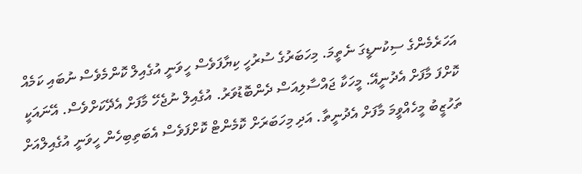އަހަރެމެންގެ ސިކުނޑީގަ ނެތީމަ. މިހަބަރުގެ ސުރުހީ ކިޔާފަވެސް ހީވަނީ އުގެއިލް ކޮންމެވެސް ނުބައި ކަމެއް ކޮށްފަ މާފަށް އެދުނީއޭ. މީހަކާ ޖައްސާލިއަސް ދެންބޮޑުވަރު. އުގެއިލް ނުޖެހޭ މާފަށް އެދޭކަށްވެސް. އޭނައަކީ ތަހުޒީބު މީހެއްވީމަ މާފަށް އެދުނީތާ. އަދި މިހަބަރަށް ކޮމެންޓް ކޮށްފަވެސް އެބަތިބިހެން ހީވަނީ އުގެއިލްއަށް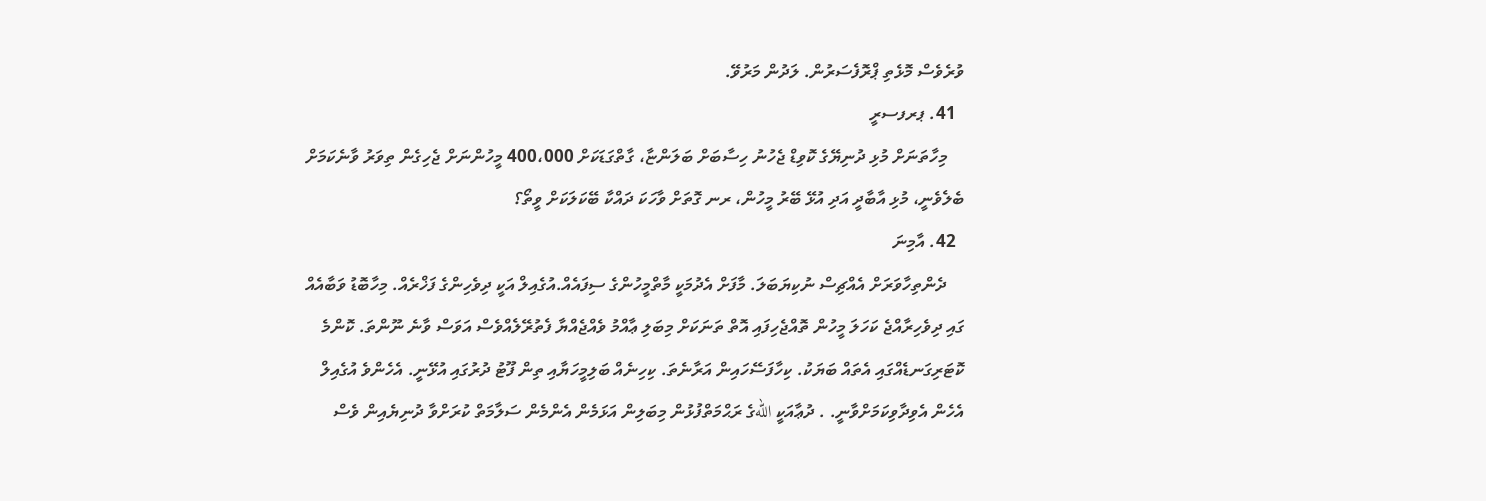ވުރެވެސް މޮޅެތި ޕްރޮފެސަރުން. ލަދުން މަރުވޭ.
  41. ޕރފސރީ
    މިހާތަނަށް މުޅި ދުނިޔޭގެ ކޮވިޑް ޖެހުނު ހިސާބަށް ބަލަންޏާ، ގާތްގަޑަކަށް 400،000 މީހުންނަށް ޖެހިގެން ތިވަރު ވާނެކަމަށް ބެލެވެނީ، މުޅި އާބާދީ އަދި އުޅޭ ބޭރު މީހުން، ރނ ގޮތަށް ވާހަކަ ދައްކާ ބޭކަލަކަށް ވީތޯ؟
  42. އާމިނަ
    ދެންތިހާވަރަށް އެއްޗިސް ނުކިޔަބަލަ. މާފަށް އެދުމަކީ މާތްމީހުންގެ ސިފައެއް.އުގެއިލް އަކީ ދިވެހިންގެ ފަޚްރެއް. މިހާބޮޑު ވަބާއެއް ގައި ދިވެހިރާއްޖެ ކަހަލަ މީހުން ތޮއްޖެހިފައި އޮތް ތަނަކަށް މިބަލި ޢާއްމު ވެއްޖެއްޔާ ފެތުރޭލެއްވެސް އަވަސް ވާނެ ނޫންތަ. ކޮންމެ ކޮޓަރިގަނޑެއްގައި އެތައް ބަޔަކު. ކިހާފަސޭހައިން އަރާނެތަ. ކިހިނެއް ބަލިމީހަޔާއި ތިން ފޫޓު ދުރުގައި އުޅޭނީ. އެހެންވެ އުގެއިލް އެހެން އެވިދާވިކަމަށްވާނީ. . ދުޢާއަކީ اللهގެ ރަޙްމަތްފުޅުން މިބަލިން އަޅަމެން އެންމެން ސަލާމަތް ކުރަށްވާ ދުނިޔެއިން ވެސް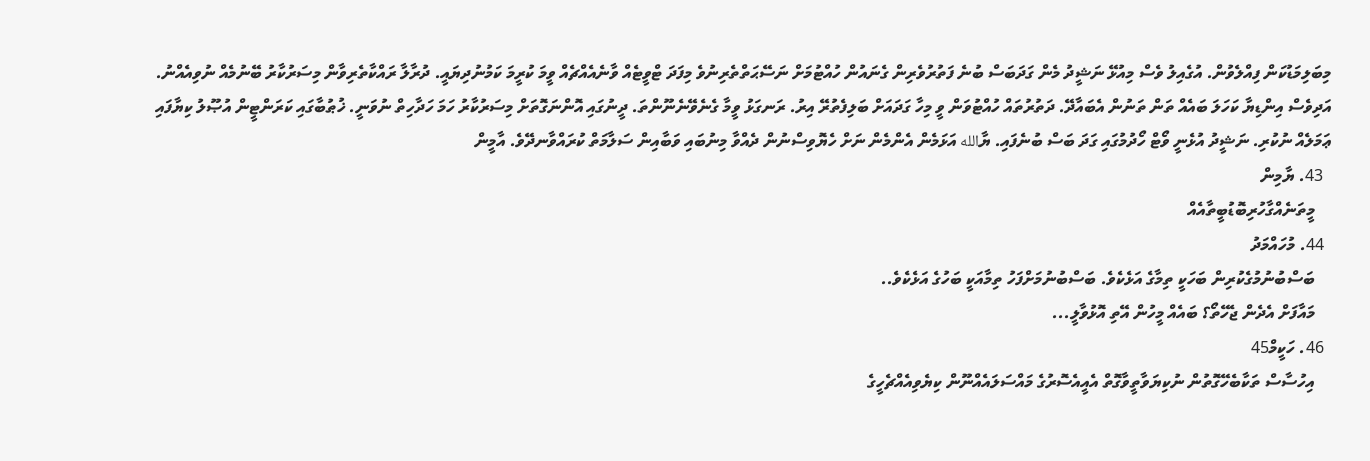މިބަލިމަޑުކަން ފިއްލެވުން. އުގެއިލު ވެސް މިއުޅޭ ނަޝީދު މެން ގަދަބަސް ބުނެ ފަތުރުވެރިން ގެނައުން ހުއްޓުމަށް ނަސޭޙަތްތެރިނުވެ މިފަދަ ޓްވީޓެއް ވާނެއެއްޗެއް ވީމަ ކުރީމަ ކަމުނުދިޔައީ. ދުރާލާ ރައްކާތެރިވާން މިސަރުކާރު ބޭނުމެއް ނުވިއެއްނު. އަދިވެސް އިންޑިޔާ ކަހަލަ ބައެއް ތަން ތަނުން އެބައާދޭ. ދަތުރުތައް ހުއްޓުވަން ވީ މިހާ ގަދައަށް ބަލިފެތުރޭ އިރު. ރަނގަޅު ވީމާ ގެނެވޭނެނޫންތަ. ދީނުގައި އޮންނަގޮތަށް މިސަރުކާރު ހަމަ ހަދާހިތް ނުވަނީ. ޚުޠުބާގައި ކަރަންޓީން އުޞޫލު ކިޔާފައި ޢަމަލެއް ނުކުރި. ނަޝީދު އުޅެނީ ވޯޓް ހޯދުމުގައި ގަދަ ބަސް ބުނެފައި. ޔާالله އަޅަމެން އެންމެން ނަށް ހެޔޮވިސްނުން ދެއްވާ މިނުބައި ވަބާއިން ސަލާމަތް ކުރައްވާނދޭވެ. އާމީން
  43. ޔާމިން
    މީތަނެއްގާހުރިބޮޑުބީތާއެއް
  44. މުހައްމަދު
    ބަސްބުނުމުގެކުރިން ބަހަކީ ތިމާގެ އަޅެކެވެ. ބަސްބުނުމަށްފަހު ތިމާއަކީ ބަހުގެ އަޅެކެވެ..
    މައާފަށް އެދެން ޖެހޭތޯ؟ ބައެއް މީހުން އޭތި އޮޅުވާލީ...
  46. ހަކީމް45
    އިހުސާސް ތަކާބެހޭގޮތުން ނުކިޔަވާތީވާގޮތް އެއީއެސޮރުގެ މައްސަލައެއްނޫން ކިޔެވިއެއްޗެހީގެ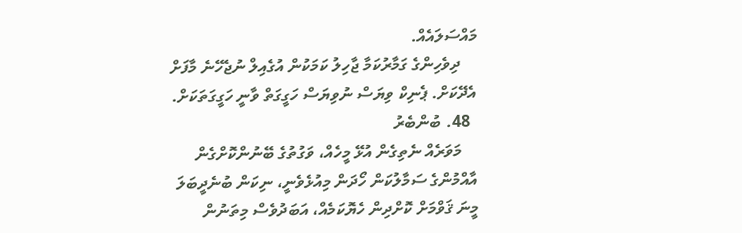މައްސަލައެއް.
    ދިވެހިންގެ ގަމާރުކަމާ ޖާހިލު ކަމަކުން އުގެއިލް ނުޖެހޭނެ މާފަށް އެދޭކަށް. ޕެނިކް ވިޔަސް ނުވިޔަސް ހަގީގަތް ވާނީ ހަގީގަތަކަށް.
  48. ބުންބެރު
    މަވަރެއް ނެތިގެން އުޅޭ މީހެއް، ވަގުތުގެ ބޭނުންކޮށްގެން އާއްމުންގެ ސަމާލުކަން ހޯދަން މިއުޅެވެނީ، ނިކަން ބުނެދީބަލަ މީނަ ޤަވްމަށް ކޮށްދިން ހެޔޮކަމެއް، އަބަދުވެސް މިތަނުން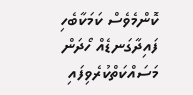ކޮންމެވެސް ކަމަކާބެހި ފައިދާގަނޑެއް ހޯދަން މަސައްކަތްކުރެވިފައި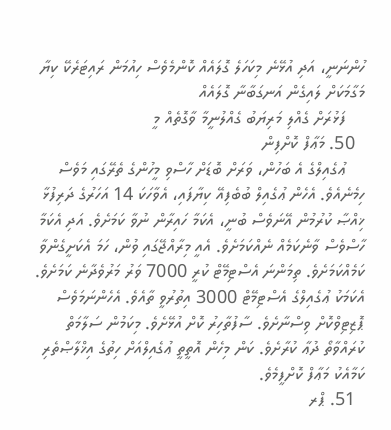ހުންނަނީ، އަދި އުޅޭނެ މިކަހަލެ ގޮލައެއް ކޮންމެވެސް ހިއުމަން ރައިޓަރެކޭ ކިޔާ މަގާމަކަށް ލައިގެން އަނގަބާނާ ގޮލައެއް
    ފަޅުރަށް ގެއްލި މަރިޔަބު ގެއްލުނީމާ ވާގޮތެއް މީ
  50. މަޢާފް ކޮށްފިން
    ޢުގެއިލްގެ އެ ބަހުން، ވަރަށް ބޮޑަށް ހާސްވި މީހުންގެ ތެރޭގައި މަވެސް ހިމެނެއެވެ. އެހެން ޢުގެއިލް ބުބެފިއޭ ކިޔާފައި، އެވާހަކަ 14 އަހަރުގެ ދަރިފުޅާ ޚިއްޞާ ކުރުމުން އޭނަވެސް ބުނީ، އެކަމާ ހައިރާން ނުވާ ކަމަށެވެ. އަދި އެކަމާ ހާސްވެސް ވާނެކަމެއް ނެއްކަމަށެވެ. އެއީ މިރާއްޖޭގައި ވުން، ހަމަ އެކަށީގެންވާ ކަމެއްކަމަށެވެ. ތިމަންނަ އެސްޓިމޭޓް ކުރީ 7000 ވަރު މަރުވެދާނެ ކަމަށެވެ. އެކަމަކު ޢުގެއިލްގެ އެސްޓިމޭޓް 3000 އިތުރުވީ ތާއެވެ. އެހެންނަމަވެސް ޕޮޒިޓިވްކޮށް ވިސްނާށެވެ. ސާފުތާހިރު ކޮށް އުޅޭށެވެ. މިކަމުން ސަލާމަތް ކުރައްވާތޯ ދުޢާ ކުރާށެވެ. ކަން މިހެން އޮތީތީ ޢުގެއިލްއަށް ހިތުގެ އިޚްލާޞްތެރި ކަމާއެކު މަޢާފް ކޮށްފީމެވެ.
  51. ޕްރ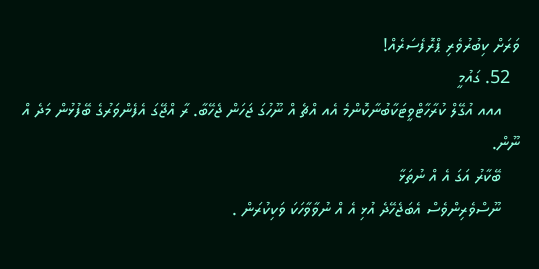ވަރަށް ކިބުރުވެރި ޕްރޮފެސަރެއް!
  52. ގައުމީ
    އއއ އުގޭލް ކުރާހާޓްވީޓަކާބުނާކޮންމެ އެއ އްޗެ އް ނޫހުގަ ޖަހަން ޖެހޭބާ. ރާ އްޖޭގަ އެފެންވަރުގެ ބޭފުޅުން މަދެ އް ނޫން.
    ބޭކާރު އަގަ އެ އް ނުތަޅާ
    ނޫސްވެރިންވެސް އެބަޖެހޭދެ އުޅި އެ އް ނުވާވާހަކަ ވަކިކުރަން .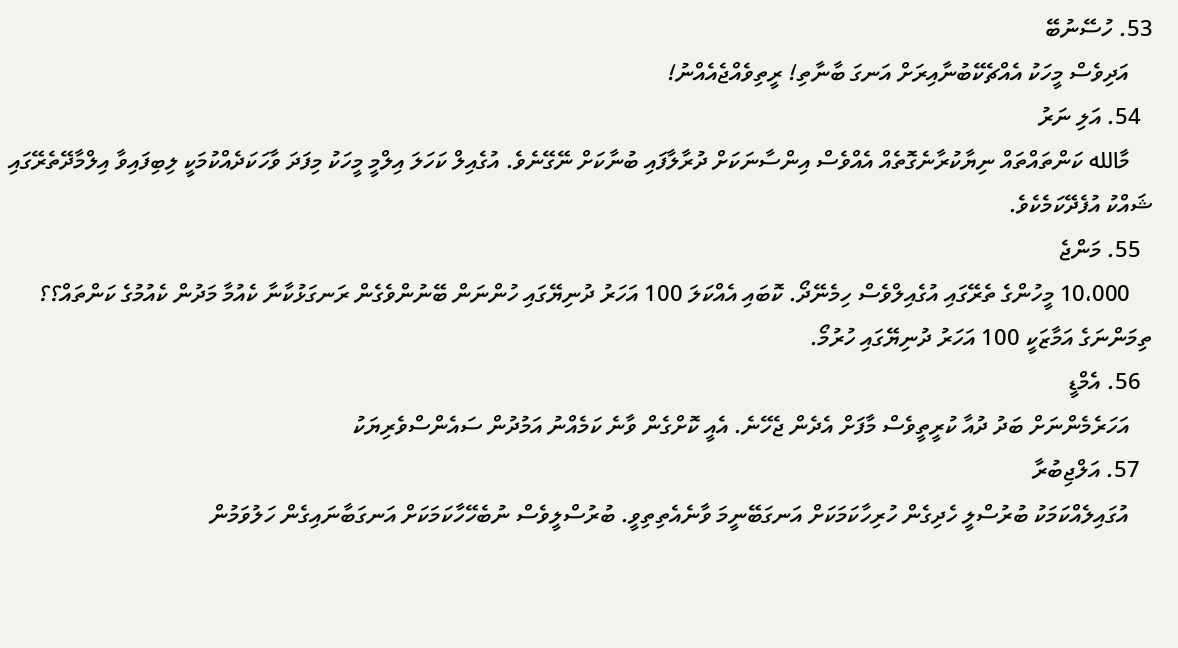53. ހުސޭނުބޭ
    އަދިވެސް މީހަކު އެއްޗެކޭބުނާއިރަށް އަނގަ ބާނާތި! ރީތިވެއްޖެއެއްނު!
  54. އަލި ނަރު
    މާالله ކަންތައްތައް ނިޔާކުރާނެގޮތެއް އެއްވެސް އިންސާނަކަށް ދުރާލާފައި ބުނާކަށް ނޭގޭނެވެ. އުގެއިލް ކަހަލަ އިލްމީ މީހަކު މިފަދަ ވާހަކަދެއްކުމަކީ ލިބިފައިވާ އިލްމާދޭތެރޭގައި ޝައްކު އުފެދޭކަމެކެވެ.
  55. މަންޖެ
    10،000 މީހުންގެ ތެރޭގައި އުގެއިލްވެސް ހިމެނޭދޯ. ކޮބައި އެއްކަލަ 100 އަހަރު ދުނިޔޭގައި ހުންނަން ބޭނުންވެގެން ރަނގަޅުކާނާ ކެއުމާ މަދުން ކެއުމުގެ ކަންތައް؟؟ ތިމަންނަގެ އަމާޒަކީ 100 އަހަރު ދުނިޔޭގައި ހުރުމޯ.
  56. އެމްޑީ
    އަހަރެމެންނަށް ބަދު ދުއާ ކުރީތީވެސް މާފަށް އެދެން ޖެހޭނެ. އެއީ ކޮށްގެން ވާނެ ކަމެއްނު އަމުދުން ސައެންސްވެރިޔަކު
  57. އަލްޖިބުރާ
    އުގައިލެއްކަމަކު ބުރުސްލީ ހެދިގެން ހުރިހާކަމަކަށް އަނގަބޭނީމަ ވާނެއެތިތިވީ. ބުރުސްލީވެސް ނުބެހޭހާކަމަކަށް އަނގަބާނައިގެން ހަލުވަމުން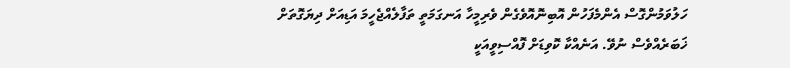ހަލުވަމުންގޮސް އެންމެފަހުން އޮބިނޮއޮވެގެން ވެރިމީހާ އަނގަމަތީ ތަފާލެއްޖެހީމަ އަޑިއަށް ދިޔަގޮތަށް ޚަބަރެއްވެސް ނުވޭ. އަނެއްކާ ކޮވިޑަށް ފޮއްސިވީއަކީ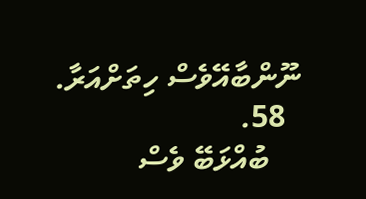ނޫންބާއޭވެސް ހިތަށްއަރާ.
  58.
    ބުއްޅަބޭ ވެސް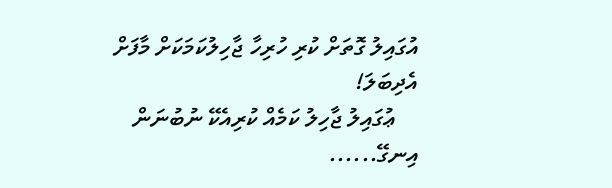އުގައިލު ގޮތަށް ކުރި ހުރިހާ ޖާހިލުކަމަކަށް މާފަށް އެދިބަލަ!
    ޢުގައިލު ޖާހިލު ކަމެއް ކުރިއެކޭ ނުބުނަން އިނގޭ......